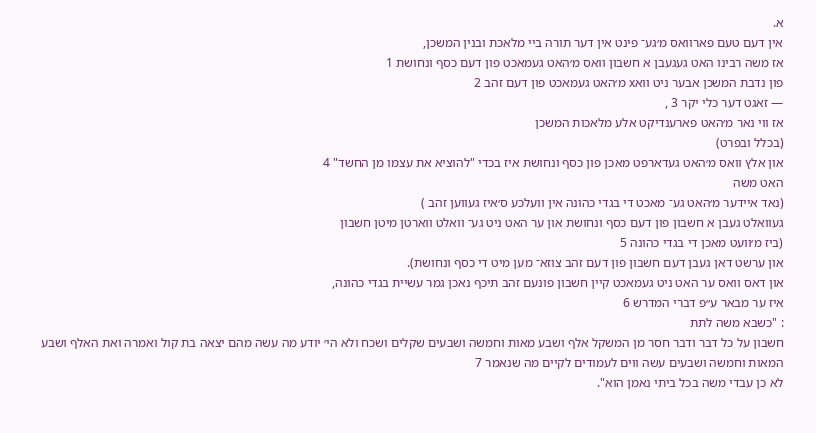א.
אין דעם טעם פארוואס מ׳גע־ פינט אין דער תורה ביי מלאכת ובנין המשכן,
אז משה רבינו האט געגעבן א חשבון וואס מ׳האט געמאכט פון דעם כסף ונחושת 1
פון נדבת המשכן אבער ניט וואx מ׳האט געמאכט פון דעם זהב 2
— זאגט דער כלי יקר 3 ,
אז ווי נאר מ׳האט פארענדיקט אלע מלאכות המשכן
(בכלל ובפרט)
און אלץ וואס מ׳האט געדארפט מאכן פון כסף ונחושת איז בכדי "להוציא את עצמו מן החשד" 4
האט משה
(נאד איידער מ׳האט גע־ מאכט די בגדי כהונה אין וועלכע ס׳איז געווען זהב )
געוואלט געבן א חשבון פון דעם כסף ונחושת און ער האט ניט גע־ וואלט ווארטן מיטן חשבון
(ביז מ׳וועט מאכן די בגדי כהונה 5
און ערשט דאן געבן דעם חשבון פון דעם זהב צוזא־ מען מיט די כסף ונחושת).
און דאס וואס ער האט ניט געמאכט קיין חשבון פונעם זהב תיכף נאכן גמר עשיית בגדי כהונה,
איז ער מבאר ע״פ דברי המדרש 6
: "כשבא משה לתת
חשבון על כל דבר ודבר חסר מן המשקל אלף ושבע מאות וחמשה ושבעים שקלים ושכח ולא הי׳ יודע מה עשה מהם יצאה בת קול ואמרה ואת האלף ושבע המאות וחמשה ושבעים עשה ווים לעמודים לקיים מה שנאמר 7
לא כן עבדי משה בכל ביתי נאמן הוא".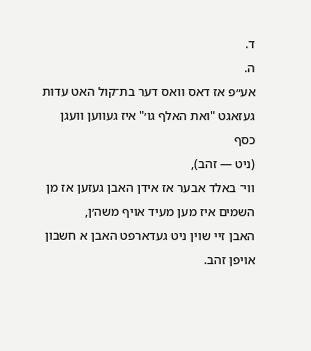ד.
ה.
אע״פ אז דאס וואס דער בת־קול האט עדות געזאגט "ואת האלף גו׳" איז געווען וועגן כסף
(ניט — זהב),
ווי־ באלד אבער אז אידן האבן געזען אז מן השמים איז מען מעיד אויף משה׳ן,
האבן זיי שוין ניט געדארפט האבן א חשבון אויפן זהב.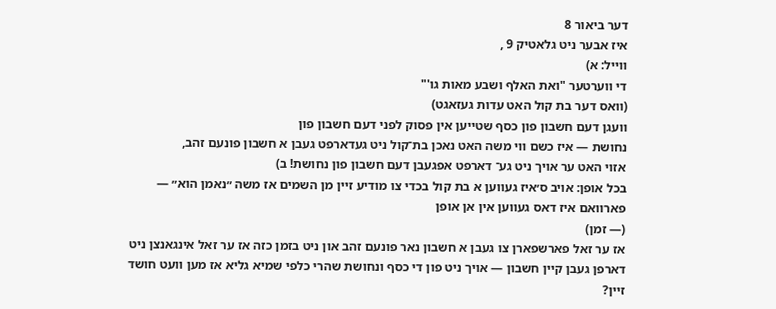דער ביאור 8
איז אבער ניט גלאטיק 9 ,
ווייל: א)
די ווערטער "ואת האלף ושבע מאות גו'"
(וואס דער בת קול האט עדות געזאגט)
וועגן דעם חשבון פון כסף שטייען אין פסוק לפני דעם חשבון פון
נחושת — איז כשם ווי משה האט נאכן בת־קול ניט געדארפט געבן א חשבון פונעם זהב,
אזוי האט ער אויך ניט גע־ דארפט אפגעבן דעם חשבון פון נחושת! ב)
בכל אופן: אויב ס׳איז געווען א בת קול בכדי צו מודיע זיין מן השמים אז משה ״נאמן הוא״ — פארוואם איז דאס געווען אין אן אופן
(— זמן)
אז ער זאל פארשפארן צו געבן א חשבון נאר פונעם זהב און ניט בזמן כזה אז ער זאל אינגאנצן ניט דארפן געבן קיין חשבון — אויך ניט פון די כסף ונחושת שהרי כלפי שמיא גליא אז מען וועט חושד זיין?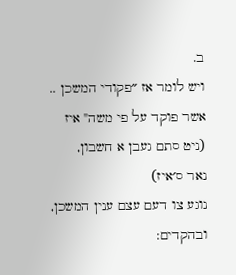ב.
ויש לומר אז ״פקודי המשכן ..
אשר פוקד על פי משה" איז
(ניט סתם געבן א חשבון,
נאר ס׳איז)
נוגע צו דעם עצם ענין המשכן,
ובהקדים: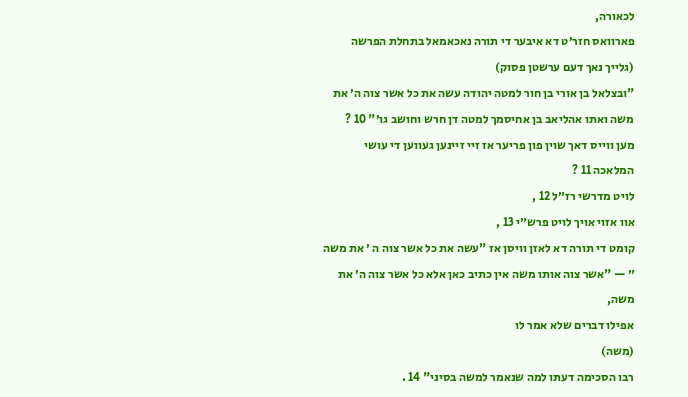לכאורה,
פארוואס חזר׳ט דא איבער די תורה נאכאמאל בתחלת הפרשה
(גלייך נאך דעם ערשטן פסוק)
"ובצלאל בן אורי בן חור למטה יהודה עשה את כל אשר צוה ה׳ את משה ואתו אהליאב בן אחיסמך למטה דן חרש וחושב גו׳" 10 ?
מען ווייס דאך שוין פון פריער אז זיי זיינען געווען די עושי המלאכה 11 ?
לויט מדרשי רז״ל 12 ,
אוו אזוי אויך לויט פרש״י 13 ,
קומט די תורה דא לאזן וויסן אז "עשה את כל אשר צוה ה ׳ את משה ״ — "אשר צוה אותו משה אין כתיב כאן אלא כל אשר צוה ה׳ את משה,
אפילו דברים שלא אמר לו
(משה)
רבו הסכימה דעתו למה שנאמר למשה בסיני" 14 .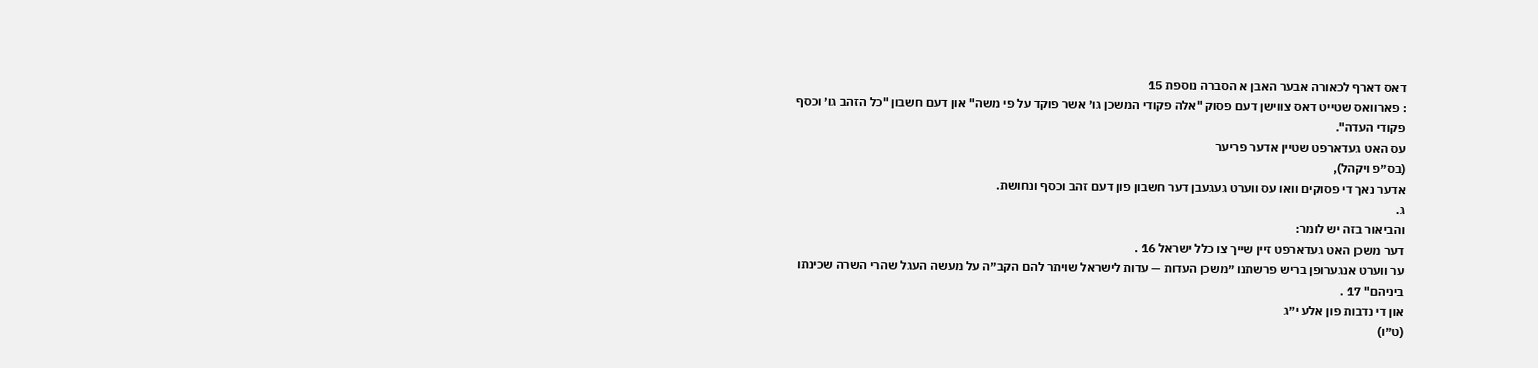דאס דארף לכאורה אבער האבן א הסברה נוספת 15
: פארוואס שטייט דאס צווישן דעם פסוק "אלה פקודי המשכן גו׳ אשר פוקד על פי משה" און דעם חשבון "כל הזהב גו׳ וכסף פקודי העדה".
עס האט געדארפט שטיין אדער פריער
(בס״פ ויקהל),
אדער נאך די פסוקים וואו עס ווערט געגעבן דער חשבון פון דעם זהב וכסף ונחושת.
ג.
והביאור בזה יש לומר:
דער משכן האט געדארפט זיין שייך צו כלל ישראל 16 .
ער ווערט אנגערופן בריש פרשתנו ״משכן העדות — עדות לישראל שויתר להם הקב״ה על מעשה העגל שהרי השרה שכינתו ביניהם" 17 .
און די נדבות פון אלע י״ג
(ט״ו)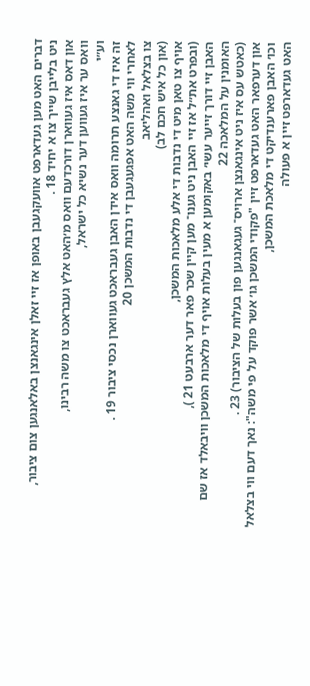דברים האט מען געדארפט אוועקגעבן באופן אז זיי זאלן אינגאנצן באלאנגען צום ציבור,
ניט בלייבן שייך צו א יחיד 18 .
און דאס איז געווארן דורכדעם וואס מ׳האט אלץ געבראכט צו משה רבינו,
וואס ער איז געווען דער נשיא כל ישראל,
וע״י
זה איז די גאנצע תרומה וואס אידן האבן געבראכט געווארן נכסי ציבור 19 .
לאחרי ווי משה האט אפגעגעבן די נדבות המשכן 20
צו בצלאל ואהליאב
(און כל איש חכם לב)
אויף צו טאן מיט די נדבות די אלע מלאכות המשכן,
(ובפרט את״ל אז זיי האבן ניט גענו־ מען קיין שכר פאר דער ארבעט 21 ),
האבן זיי דורך זייער עשי׳ באקומען א מעין בעלות אויף די מלאכות המשכן וויבאלד אז שם האומנין על המלאכה 22
(כאטש עס איז ניט אינגאנצן ארויס־ געגאנגען פון בעלות של הציבור) 23 .
און דערפאר האט געדארפט זיין "פקודי המשכן גו׳ אשר פוקד על פי משה": נאך דעם ווי בצלאל וכו׳ האבן פארענדיקט די מלאכת המשכן,
האט געדארפט זיין א פעולה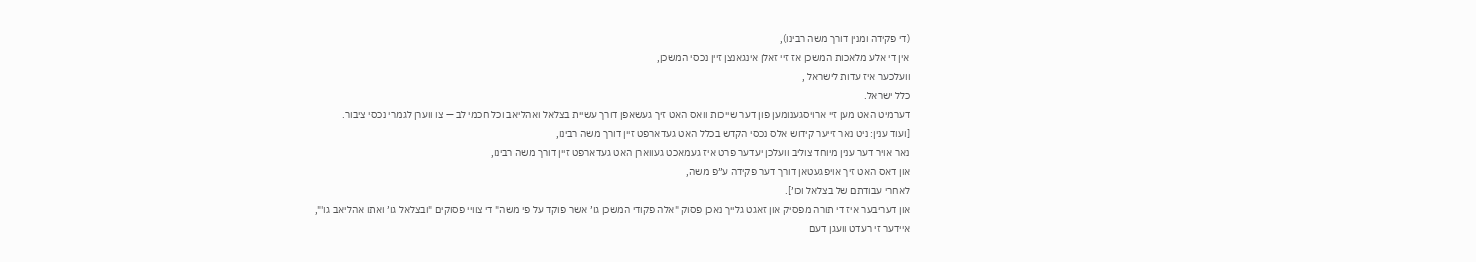(די פקידה ומנין דורך משה רבינו),
אין די אלע מלאכות המשכן אז זיי זאלן אינגאנצן זיין נכסי המשכן,
וועלכער איז עדות לישראל ,
כלל ישראל.
דערמיט האט מען זיי ארויסגענומען פון דער שייכות וואס האט זיך געשאפן דורך עשיית בצלאל ואהליאב וכל חכמי לב — צו ווערן לגמרי נכסי ציבור.
[ועוד ענין: ניט נאר זייער קידוש אלס נכסי הקדש בכלל האט געדארפט זיין דורך משה רבינו,
נאר אויר דער ענין מיוחד צוליב וועלכן יעדער פרט איז געמאכט געווארן האט געדארפט זיין דורך משה רבינו,
און דאס האט זיך אויפגעטאן דורך דער פקידה ע״פ משה,
לאחרי עבודתם של בצלאל וכו׳].
און דעריבער איז די תורה מפסיק און זאגט גלייך נאכן פסוק "אלה פקודי המשכן גו׳ אשר פוקד על פי משה" די צוויי פסוקים "ובצלאל גו׳ ואתו אהליאב גו'",
איידער זי רעדט וועגן דעם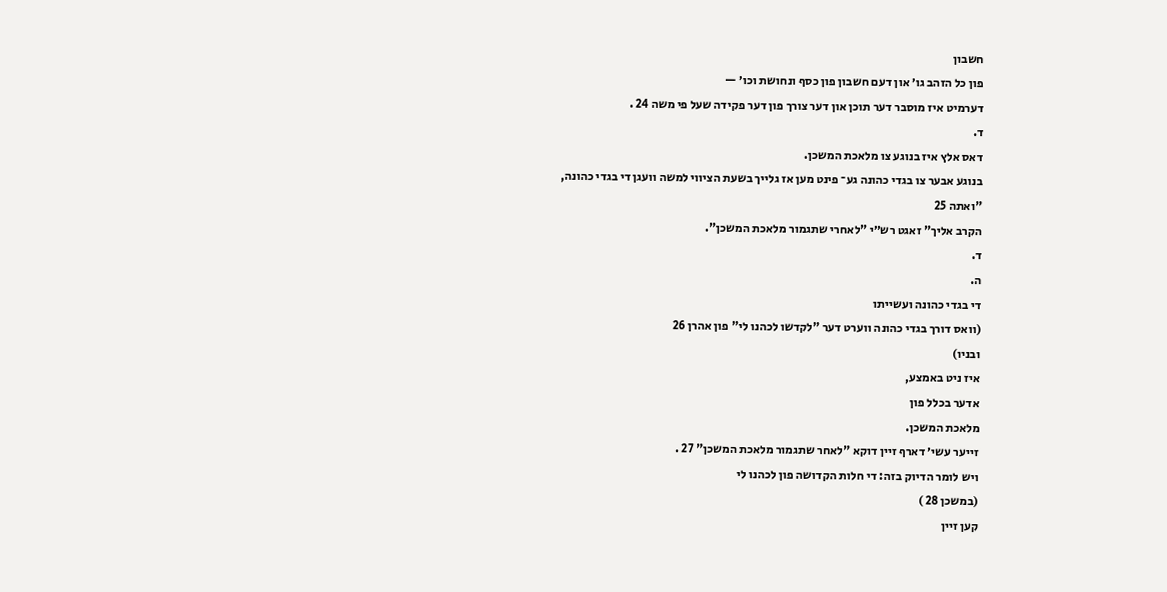חשבון
פון כל הזהב גו׳ און דעם חשבון פון כסף ונחושת וכו׳ —
דערמיט איז מוסבר דער תוכן און דער צורך פון דער פקידה שעל פי משה 24 .
ד.
דאס אלץ איז בנוגע צו מלאכת המשכן.
בנוגע אבער צו בגדי כהונה גע־ פינט מען אז גלייך בשעת הציווי למשה וועגן די בגדי כהונה,
"ואתה 25
הקרב אליך" זאגט רש״י "לאחרי שתגמור מלאכת המשכן".
ד.
ה.
די בגדי כהונה ועשייתו
(וואס דורך בגדי כהונה ווערט דער "לקדשו לכהנו לי" פון אהרן 26
ובניו)
איז ניט באמצע,
אדער בכלל פון
מלאכת המשכן.
זייער עשי׳ דארף זיין דוקא "לאחר שתגמור מלאכת המשכן" 27 .
ויש לומר הדיוק בזה: די חלות הקדושה פון לכהנו לי
(במשכן 28 )
קען זיין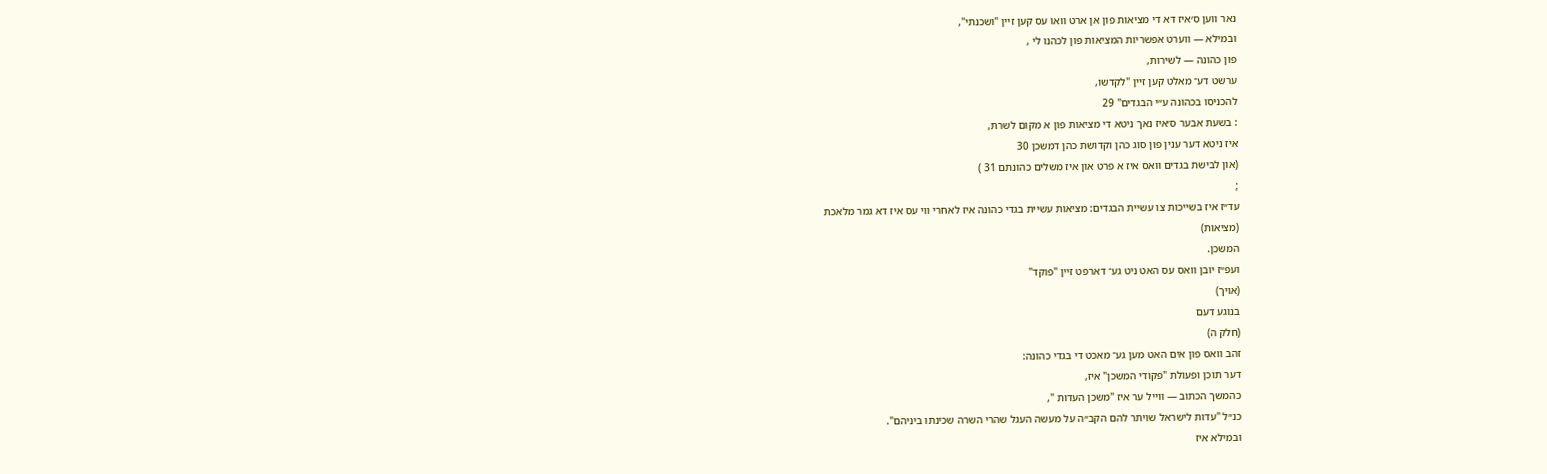נאר ווען ס׳איז דא די מציאות פון אן ארט וואו עס קען זיין "ושכנתי",
ובמילא — ווערט אפשריות המציאות פון לכהנו לי ,
פון כהונה — לשירות,
ערשט דע־ מאלט קען זיין "לקדשו,
להכניסו בכהונה ע״י הבגדים" 29
: בשעת אבער ס׳איז נאך ניטא די מציאות פון א מקום לשרת,
איז ניטא דער ענין פון סוג כהן וקדושת כהן דמשכן 30
(און לבישת בגדים וואס איז א פרט און איז משלים כהונתם 31 )
;
עד״ז איז בשייכות צו עשיית הבגדים: מציאות עשיית בגדי כהונה איז לאחרי ווי עס איז דא גמר מלאכת
(מציאות)
המשכן.
ועפ״ז יובן וואס עס האט ניט גע־ דארפט זיין "פוקד"
(אויך)
בנוגע דעם
(חלק ה)
זהב וואס פון אים האט מען גע־ מאכט די בגדי כהונה:
דער תוכן ופעולת "פקודי המשכן" איז,
כהמשך הכתוב — ווייל ער איז "משכן העדות ",
כנ״ל "עדות לישראל שויתר להם הקב״ה על מעשה העגל שהרי השרה שכינתו ביניהם".
ובמילא איז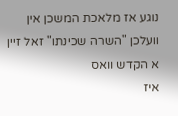נוגע אז מלאכת המשכן אין וועלכן "השרה שכינתו" זאל זיין א הקדש וואס
איז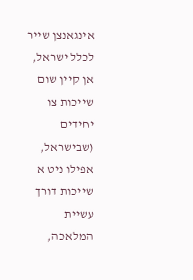אינגאנצן שייר לכלל ישראל,
אן קיין שום שייכות צו יחידים
(שבישראל,
אפילו ניט א שייכות דורך עשיית המלאכה,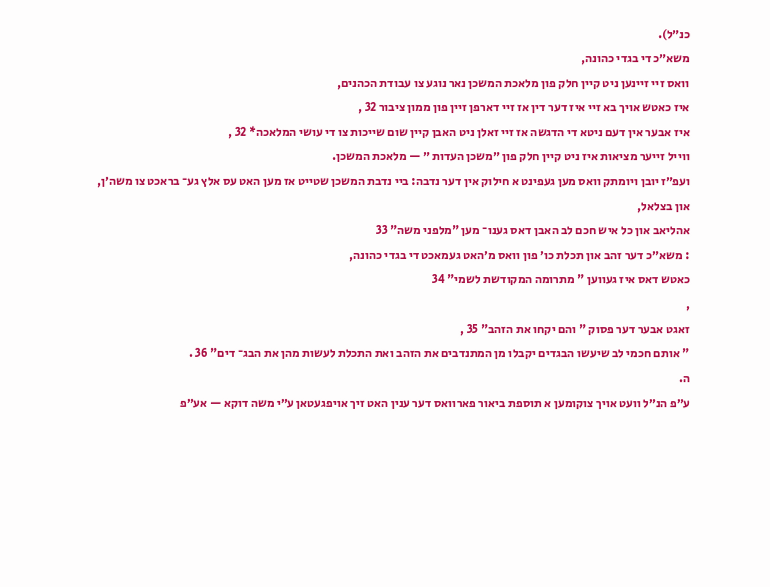כנ״ל).
משא״כ די בגדי כהונה,
וואס זיי זיינען ניט קיין חלק פון מלאכת המשכן נאר נוגע צו עבודת הכהנים,
איז כאטש אויך בא זיי איז דער דין אז זיי דארפן זיין פון ממון ציבור 32 ,
איז אבער אין דעם ניטא די הדגשה אז זיי זאלן ניט האבן קיין שום שייכות צו די עושי המלאכה* 32 ,
ווייל זייער מציאות איז ניט קיין חלק פון ״משכן העדות ״ — מלאכת המשכן.
ועפ״ז יובן ויומתק וואס מען געפינט א חילוק אין דער נדבה: ביי נדבת המשכן שטייט אז מען האט עס אלץ גע־ בראכט צו משה׳ן,
און בצלאל,
אהליאב און כל איש חכם לב האבן דאס גענו־ מען "מלפני משה" 33
: משא״כ דער זהב און תכלת כו׳ פון וואס מ׳האט געמאכט די בגדי כהונה,
כאטש דאס איז געווען " מתרומה המקודשת לשמי" 34
,
זאגט אבער דער פסוק " והם יקחו את הזהב" 35 ,
" אותם חכמי לב שיעשו הבגדים יקבלו מן המתנדבים את הזהב ואת התכלת לעשות מהן את הבג־ דים" 36 .
ה.
ע״פ הנ״ל וועט אויך צוקומען א תוספת ביאור פארוואס דער ענין האט זיך אויפגעטאן ע״י משה דוקא — אע״פ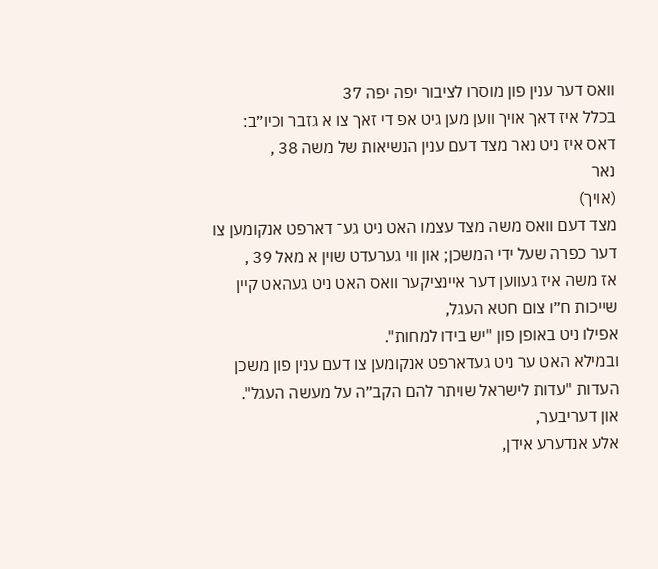וואס דער ענין פון מוסרו לציבור יפה יפה 37
בכלל איז דאך אויך ווען מען גיט אפ די זאך צו א גזבר וכיו״ב:
דאס איז ניט נאר מצד דעם ענין הנשיאות של משה 38 ,
נאר
(אויך)
מצד דעם וואס משה מצד עצמו האט ניט גע־ דארפט אנקומען צו דער כפרה שעל ידי המשכן; און ווי גערעדט שוין א מאל 39 ,
אז משה איז געווען דער איינציקער וואס האט ניט געהאט קיין שייכות ח״ו צום חטא העגל,
אפילו ניט באופן פון "יש בידו למחות".
ובמילא האט ער ניט געדארפט אנקומען צו דעם ענין פון משכן העדות "עדות לישראל שויתר להם הקב״ה על מעשה העגל".
און דעריבער,
אלע אנדערע אידן,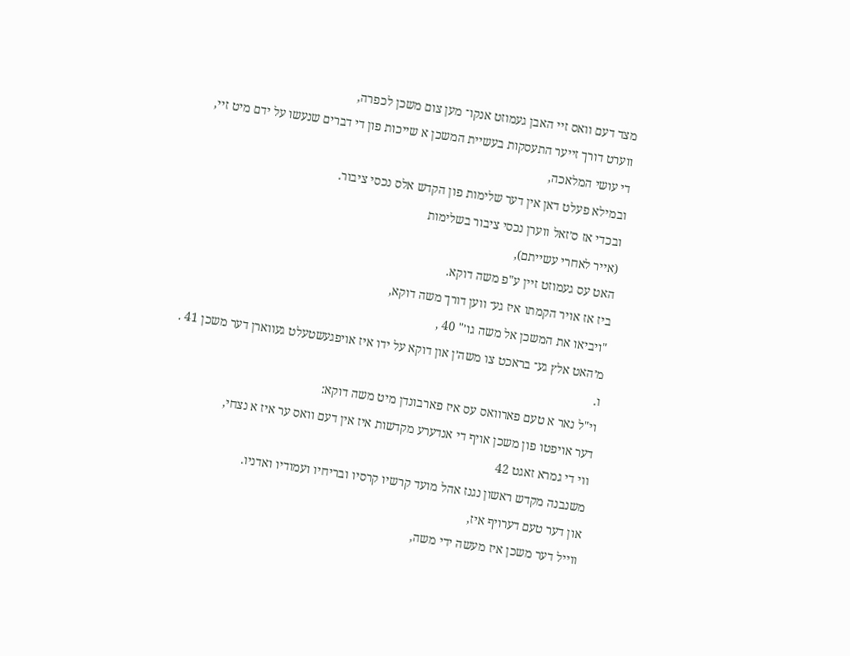מצד דעם וואס זיי האבן געמוזט אנקו־ מען צום משכן לכפרה,
ווערט דורך זייער התעסקות בעשיית המשכן א שייכות פון די דברים שנעשו על ידם מיט זיי,
די עושי המלאכה,
ובמילא פעלט דאן אין דער שלימות פון הקדש אלס נכסי ציבור.
ובכדי אז ס׳זאל ווערן נכסי ציבור בשלימות
(אייר לאחרי עשייתם),
האט עס געמוזט זיין ע"פ משה דוקא.
ביז אז אויר הקמתו איז גע־ ווען דורך משה דוקא,
"ויביאו את המשכן אל משה גו׳" 40 ,
מ׳האט אלץ גע־ בראכט צו משה׳ן און דוקא על ידו איז אויפגעשטעלט געווארן דער משכן 41 .
ו.
וי"ל נאר א טעם פארוואס עס איז פארבונדן מיט משה דוקא:
דער אויפטו פון משכן אויף די אנדערע מקדשות איז אין דעם וואס ער איז א נצחי,
ווי די גמרא זאגט 42
משנבנה מקדש ראשון נגנז אהל מועד קרשיו קרסיו ובריחיו ועמודיו ואדניו.
און דער טעם דערויף איז,
ווייל דער משכן איז מעשה ידי משה,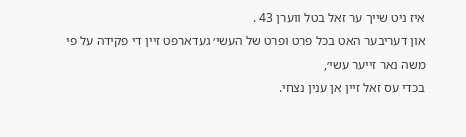איז ניט שייך ער זאל בטל ווערן 43 .
און דעריבער האט בכל פרט ופרט של העשי׳ געדארפט זיין די פקידה על פי משה נאר זייער עשי׳,
בכדי עס זאל זיין אן ענין נצחי.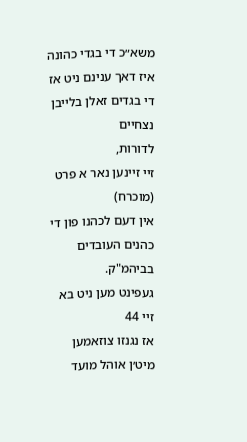משא״כ די בגדי כהונה איז דאך ענינם ניט אז די בגדים זאלן בלייבן נצחיים
לדורות,
זיי זיינען נאר א פרט
(מוכרח)
אין דעם לכהנו פון די כהנים העובדים בביהמ"ק.
געפינט מען ניט בא זיי 44
אז נגנזו צוזאמען מיט׳ן אוהל מועד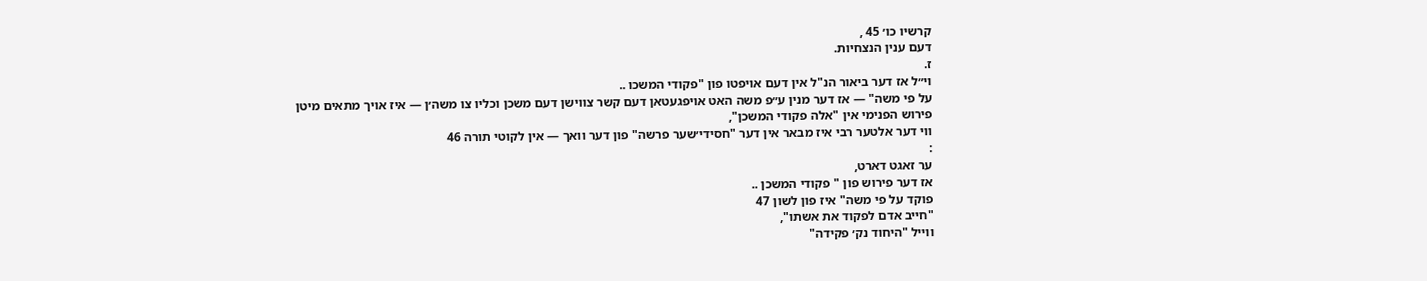קרשיו כו׳ 45 ,
דעם ענין הנצחיות.
ז.
וי״ל אז דער ביאור הנ"ל אין דעם אויפטו פון "פקודי המשכו ..
על פי משה" — אז דער מנין ע״פ משה האט אויפגעטאן דעם קשר צווישן דעם משכן וכליו צו משה׳ן — איז אויך מתאים מיטן פירוש הפנימי אין "אלה פקודי המשכן",
ווי דער אלטער רבי איז מבאר אין דער "חסידי׳שער פרשה" פון דער וואך — אין לקוטי תורה 46
:
ער זאגט דארט,
אז דער פירוש פון " פקודי המשכן ..
פוקד על פי משה" איז פון לשון 47
"חייב אדם לפקוד את אשתו",
ווייל "היחוד נק׳ פקידה"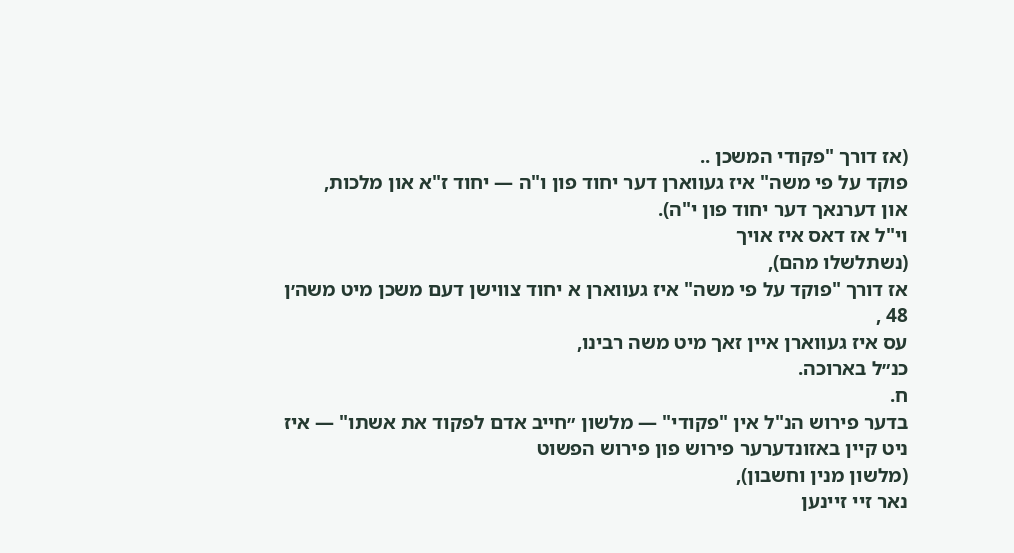(אז דורך "פקודי המשכן ..
פוקד על פי משה" איז געווארן דער יחוד פון ו"ה — יחוד ז"א און מלכות,
און דערנאך דער יחוד פון י"ה).
וי"ל אז דאס איז אויך
(נשתלשלו מהם),
אז דורך "פוקד על פי משה" איז געווארן א יחוד צווישן דעם משכן מיט משה׳ן 48 ,
עס איז געווארן איין זאך מיט משה רבינו,
כנ״ל בארוכה.
ח.
בדער פירוש הנ"ל אין "פקודי" — מלשון ״חייב אדם לפקוד את אשתו" — איז ניט קיין באזונדערער פירוש פון פירוש הפשוט
(מלשון מנין וחשבון),
נאר זיי זיינען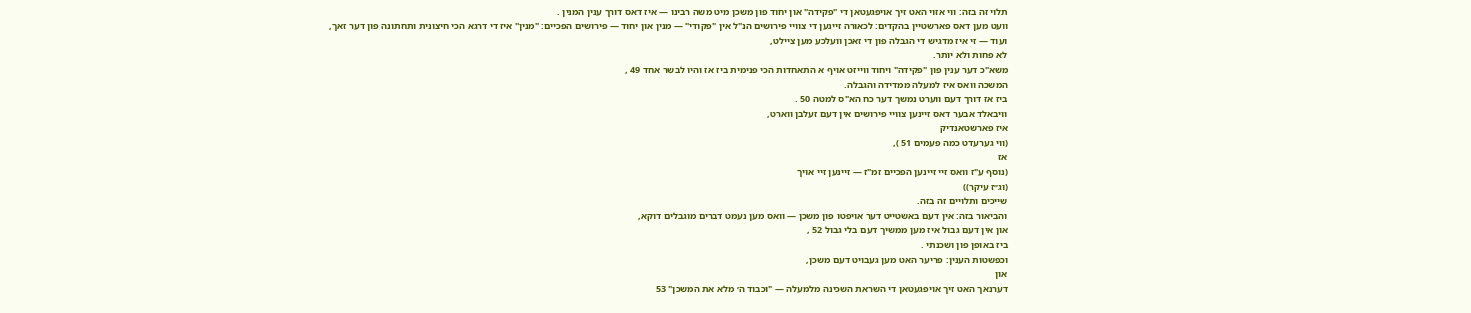תלוי זה בזה: ווי אזוי האט זיך אויפגעטאן די "פקידה" און יחוד פון משכן מיט משה רבינו — איז דאס דורך ענין המנין .
וועט מען דאס פארשטיין בהקדים: לכאורה זיינען די צוויי פירושים הנ"ל אין "פקודי" — מנין און יחוד — פירושים הפכיים: "מנין" איז די דרגא הכי חיצונית ותחתונה פון דער זאך,
ועוד — זי איז מדגיש די הגבלה פון די זאכן וועלכע מען ציילט,
לא פחות ולא יותר.
משא"כ דער ענין פון "פקידה" ויחוד ווייזט אויף א התאחדות הכי פנימית ביז אז והיו לבשר אחד 49 ,
המשכה וואס איז למעלה ממדידה והגבלה.
ביז אז דורך דעם ווערט נמשך דער כח הא"ס למטה 50 .
וויבאלד אבער דאס זיינען צוויי פירושים אין דעם זעלבן ווארט,
איז פארשטאנדיק
(ווי גערעדט כמה פעמים 51 ),
אז
(נוסף ע"ז וואס זיי זיינען הפכיים זמ"ז — זיינען זיי אויך
(וג״ז עיקר))
שייכים ותלויים זה בזה.
והביאור בזה: אין דעם באשטייט דער אויפטו פון משכן — וואס מען נעמט דברים מוגבלים דוקא,
און אין דעם גבול איז מען ממשיך דעם בלי גבול 52 ,
ביז באופן פון ושכנתי .
וכפשטות הענין: פריער האט מען געבויט דעם משכן,
און
דערנאך האט זיך אויפגעטאן די השראת השכינה מלמעלה — "וכבוד ה׳ מלא את המשכן" 53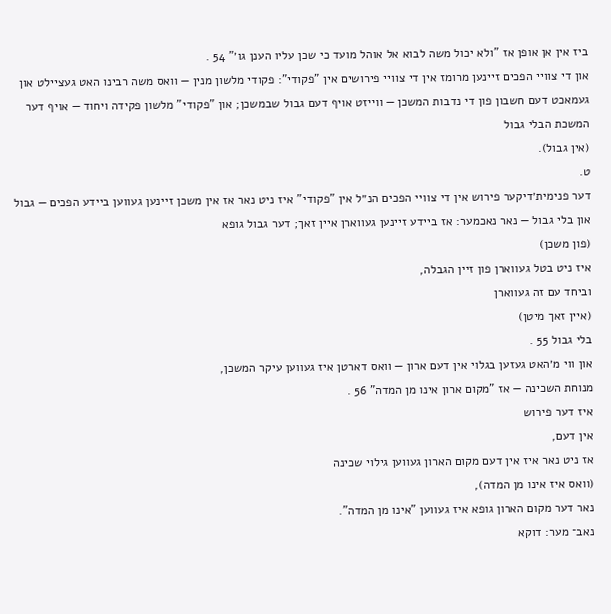ביז אין אן אופן אז "ולא יכול משה לבוא אל אוהל מועד כי שכן עליו הענן גו׳" 54 .
און די צוויי הפכים זיינען מרומז אין די צוויי פירושים אין "פקודי": פקודי מלשון מנין — וואס משה רבינו האט געציילט און געמאכט דעם חשבון פון די נדבות המשכן — ווייזט אויף דעם גבול שבמשכן; און "פקודי" מלשון פקידה ויחוד — אויף דער המשכת הבלי גבול
(אין גבול).
ט.
דער פנימית׳דיקער פירוש אין די צוויי הפכים הנ״ל אין "פקודי" איז ניט נאר אז אין משכן זיינען געווען ביידע הפכים — גבול און בלי גבול — נאר נאכמער: אז ביידע זיינען געווארן איין זאך; דער גבול גופא
(פון משכן)
איז ניט בטל געווארן פון זיין הגבלה,
וביחד עם זה געווארן
(איין זאך מיטן)
בלי גבול 55 .
און ווי מ׳האט געזען בגלוי אין דעם ארון — וואס דארטן איז געווען עיקר המשכן,
מנוחת השכינה — אז "מקום ארון אינו מן המדה" 56 .
איז דער פירוש
אין דעם,
אז ניט נאר איז אין דעם מקום הארון געווען גילוי שכינה
(וואס איז אינו מן המדה),
נאר דער מקום הארון גופא איז געווען "אינו מן המדה".
נאב־ מער: דוקא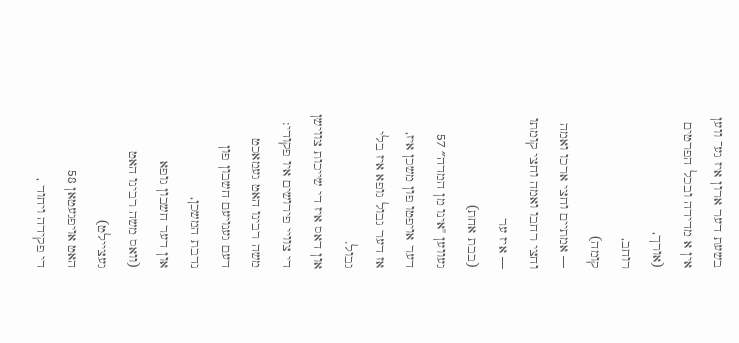בשעת דער ארון איז גע־ ווען אין א מדידה ובכל הפרטים
(אורך,
רוחב,
קומה)
— אמתיים וחצי ארכו ואמה וחצי רחבו ואמה וחצי קומתו — איז ער
(בבת אחת)
געווען "אינו מן המדה״ 57
דער אויפטו פון משכן איז,
אז דער גבול גופא איז בלי גבול.
און דאס איז די שייכות צווישן די צוויי פירושים איו פקודי: משה רבינו האט געמאכט דעם גענויעם חשבון פון נדבת המשכן,
און דער חשבון גופא
(וואס משה רבינו האט געציילט)
האט אויפגעטאן 58
די פקידה ויחוד ,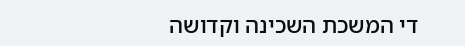די המשכת השכינה וקדושה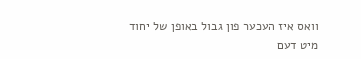וואס איז העכער פון גבול באופן של יחוד מיט דעם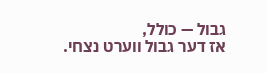גבול — כולל,
אז דער גבול ווערט נצחי.